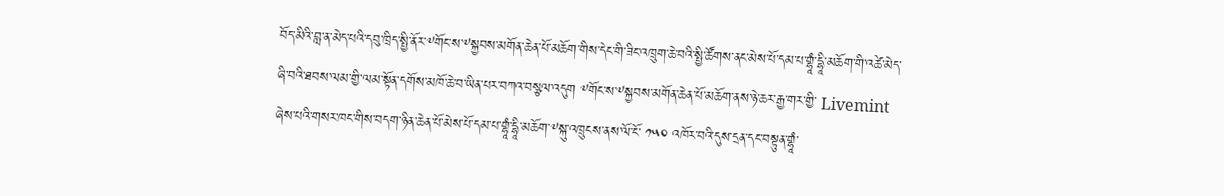བོད་མིའི་བླ་ན་མེད་པའི་དབུ་ཁྲིད་སྤྱི་ནོར་༸གོང་ས་༸སྐྱབས་མགོན་ཆེན་པོ་མཆོག་གིས་དེང་གི་ཟིང་འཁྲུག་ཆེ་བའི་སྤྱི་ཚོགས་ནང་མེས་པོ་དམ་པ་གྷཱཾ་དྷཱི་མཆོག་གི་འཚེ་མེད་ཞི་བའི་ཐབས་ལམ་གྱི་ལམ་སྟོན་དགོས་མཁོ་ཆེ་བ་ཡིན་པར་བཀའ་བསྩལ་འདུག ༸གོང་ས་༸སྐྱབས་མགོན་ཆེན་པོ་མཆོག་ནས་ཉེ་ཆར་རྒྱ་གར་གྱི་ Livemint ཞེས་པའི་གསར་ཁང་གིས་བདག་ཉིན་ཆེན་པོ་མེས་པོ་དམ་པ་གྷཱཾ་དྷཱི་མཆོག་༸སྐུ་འཁྲུངས་ནས་ལོ་ངོ་ ༡༥༠ འཁོར་བའི་དུས་དྲན་དང་བསྟུན་གྷཱཾ་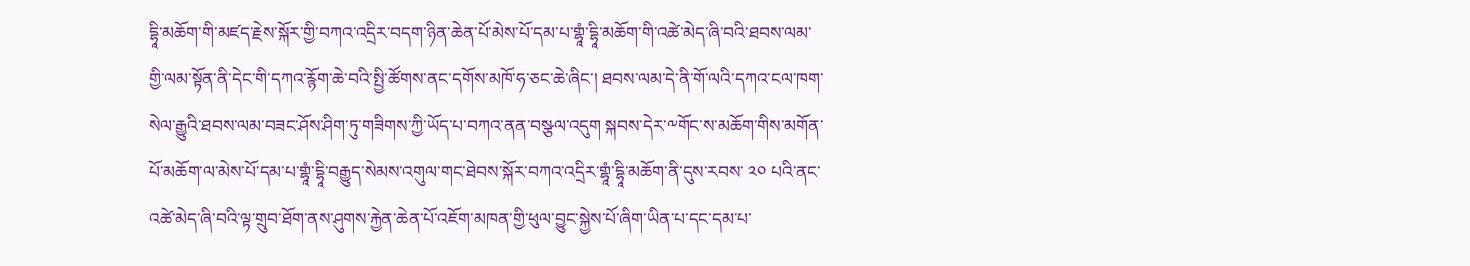དྷཱི་མཆོག་གི་མཛད་རྗེས་སྐོར་གྱི་བཀའ་འདྲིར་བདག་ཉིན་ཆེན་པོ་མེས་པོ་དམ་པ་གྷཱཾ་དྷཱི་མཆོག་གི་འཚེ་མེད་ཞི་བའི་ཐབས་ལམ་གྱི་ལམ་སྟོན་ནི་དེང་གི་དཀའ་རྙོག་ཆེ་བའི་སྤྱི་ཚོགས་ནང་དགོས་མཁོ་ཧ་ཅང་ཆེ་ཞིང་། ཐབས་ལམ་དེ་ནི་གོ་ལའི་དཀའ་ངལ་ཁག་སེལ་རྒྱུའི་ཐབས་ལམ་བཟང་ཤོས་ཤིག་ཏུ་གཟིགས་ཀྱི་ཡོད་པ་བཀའ་ནན་བསྩལ་འདུག སྐབས་དེར་༸གོང་ས་མཆོག་གིས་མགོན་པོ་མཆོག་ལ་མེས་པོ་དམ་པ་གྷཱཾ་དྷཱི་བརྒྱུད་སེམས་འགུལ་གང་ཐེབས་སྐོར་བཀའ་འདྲིར་གྷཱཾ་དྷཱི་མཆོག་ནི་དུས་རབས་ ༢༠ པའི་ནང་འཚེ་མེད་ཞི་བའི་ལྟ་གྲུབ་ཐོག་ནས་ཤུགས་རྐྱེན་ཆེན་པོ་འཇོག་མཁན་གྱི་ཕུལ་བྱུང་སྐྱེས་པོ་ཞིག་ཡིན་པ་དང་དམ་པ་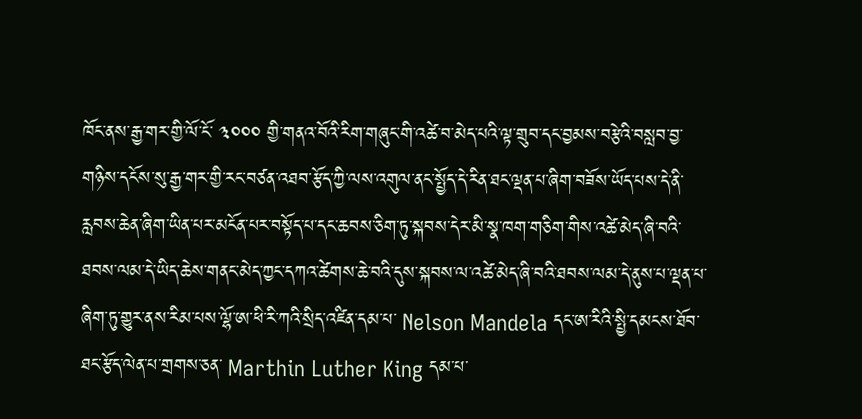ཁོང་ནས་རྒྱ་གར་གྱི་ལོ་ངོ་ ༣༠༠༠ གྱི་གནའ་བོའི་རིག་གཞུང་གི་འཚེ་བ་མེད་པའི་ལྟ་གྲུབ་དང་བྱམས་བརྩེའི་བསླབ་བྱ་གཉིས་དངོས་སུ་རྒྱ་གར་གྱི་རང་བཙན་འཐབ་རྩོད་ཀྱི་ལས་འགུལ་ནང་སྤྱོད་དེ་རིན་ཐང་ལྡན་པ་ཞིག་བཟོས་ཡོད་པས་དེ་ནི་རླབས་ཆེན་ཞིག་ཡིན་པར་མངོན་པར་བསྟོད་པ་དང་ཆབས་ཅིག་ཏུ་སྐབས་དེར་མི་སྣ་ཁག་གཅིག་གིས་འཚེ་མེད་ཞི་བའི་ཐབས་ལམ་དེ་ཡིད་ཆེས་གནང་མེད་ཀྱང་དཀའ་ཚེགས་ཆེ་བའི་དུས་སྐབས་ལ་འཚེ་མེད་ཞི་བའི་ཐབས་ལམ་དེ་ནུས་པ་ལྡན་པ་ཞིག་ཏུ་གྱུར་ནས་རིམ་པས་ལྷོ་ཨ་ཕི་རི་ཀའི་སྲིད་འཛིན་དམ་པ་ Nelson Mandela དང་ཨ་རིའི་སྤྱི་དམངས་ཐོབ་ཐང་རྩོད་ལེན་པ་གྲགས་ཅན་ Marthin Luther King དམ་པ་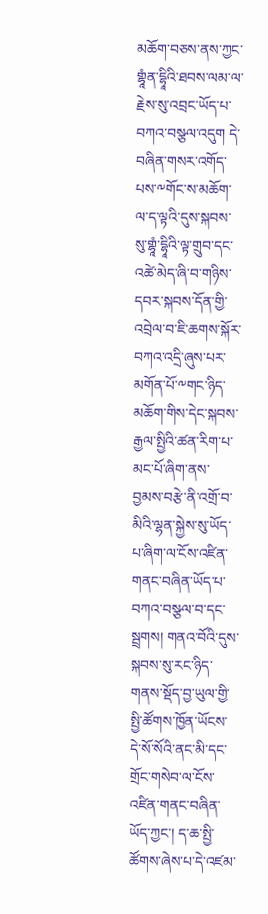མཆོག་བཅས་ནས་ཀྱང་གྷཱཾན་དྷཱིའི་ཐབས་ལམ་ལ་རྗེས་སུ་འབྲང་ཡོད་པ་བཀའ་བསྩལ་འདུག དེ་བཞིན་གསར་འགོད་པས་༸གོང་ས་མཆོག་ལ་ད་ལྟའི་དུས་སྐབས་སུ་གྷཱཾ་དྷཱིའི་ལྟ་གྲུབ་དང་འཚེ་མེད་ཞི་བ་གཉིས་དབར་སྐབས་དོན་གྱི་འབྲེལ་བ་ཇི་ཆགས་སྐོར་བཀའ་འདྲི་ཞུས་པར་མགོན་པོ་༸གང་ཉིད་མཆོག་གིས་དེང་སྐབས་རྒྱལ་སྤྱིའི་ཚན་རིག་པ་མང་པོ་ཞིག་ནས་བྱམས་བརྩེ་ནི་འགྲོ་བ་མིའི་ལྷན་སྐྱེས་སུ་ཡོད་པ་ཞིག་ལ་ངོས་འཛིན་གནང་བཞིན་ཡོད་པ་བཀའ་བསྩལ་བ་དང་སྦྲགས། གནའ་བོའི་དུས་སྐབས་སུ་རང་ཉིད་གནས་སྡོད་བྱ་ཡུལ་གྱི་སྤྱི་ཚོགས་ཁྱོན་ཡོངས་དེ་སོ་སོའི་ནང་མི་དང་གྲོང་གསེབ་ལ་ངོས་འཛིན་གནང་བཞིན་ཡོད་ཀྱང་། ད་ཆ་སྤྱི་ཚོགས་ཞེས་པ་དེ་འཛམ་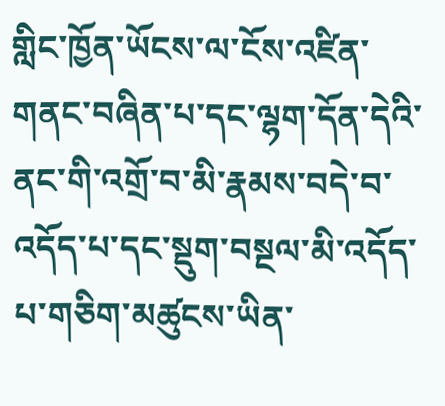གླིང་ཁྱོན་ཡོངས་ལ་ངོས་འཛིན་གནང་བཞིན་པ་དང་ལྷག་དོན་དེའི་ནང་གི་འགྲོ་བ་མི་རྣམས་བདེ་བ་འདོད་པ་དང་སྡུག་བསྔལ་མི་འདོད་པ་གཅིག་མཚུངས་ཡིན་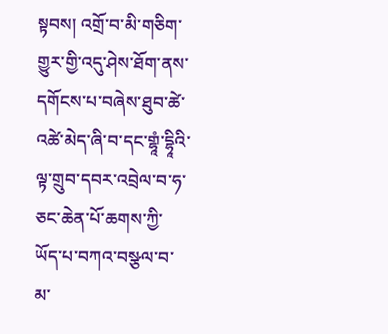སྟབས། འགྲོ་བ་མི་གཅིག་གྱུར་གྱི་འདུ་ཤེས་ཐོག་ནས་དགོངས་པ་བཞེས་ཐུབ་ཚེ་འཚེ་མེད་ཞི་བ་དང་གྷཱཾ་དྷཱིའི་ལྟ་གྲུབ་དབར་འབྲེལ་བ་ཧ་ཅང་ཆེན་པོ་ཆགས་ཀྱི་ཡོད་པ་བཀའ་བསྩལ་བ་མ་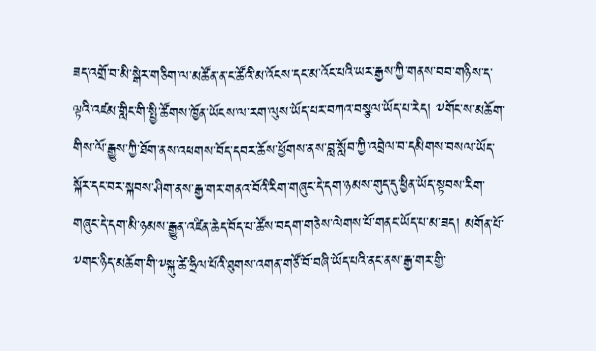ཟད་འགྲོ་བ་མི་སྒེར་གཅིག་ལ་མཚོན་ན་ང་ཚོའི་མ་འོངས་དང་མ་འོང་པའི་ཡར་རྒྱས་ཀྱི་གནས་བབ་གཉིས་ད་ལྟའི་འཛམ་གླིང་གི་སྤྱི་ཚོགས་ཁྱོན་ཡོངས་ལ་རག་ལུས་ཡོད་པར་བཀའ་བསྩལ་ཡོད་པ་རེད། ༸གོང་ས་མཆོག་གིས་ལོ་རྒྱུས་ཀྱི་ཐོག་ནས་འཕགས་བོད་དབར་ཆོས་ཕྱོགས་ནས་བླ་སློབ་ཀྱི་འབྲེལ་བ་དམིགས་བསལ་ཡོད་སྐོར་དང་བར་སྐབས་ཤིག་ནས་རྒྱ་གར་གནའ་བོའི་རིག་གཞུང་དེ་དག་ཉམས་གུད་དུ་ཕྱིན་ཡོད་སྟབས་རིག་གཞུང་དེ་དག་མི་ཉམས་རྒྱུན་འཛིན་ཆེད་བོད་པ་ཚོས་བདག་གཅེས་ལེགས་པོ་གནང་ཡོད་པ་མ་ཟད། མགོན་པོ་༸གང་ཉིད་མཆོག་གི་༸སྐུ་ཚེ་ཧྲིལ་པོའི་ཐུགས་འགན་གཙོ་བོ་བཞི་ཡོད་པའི་ནང་ནས་རྒྱ་གར་གྱི་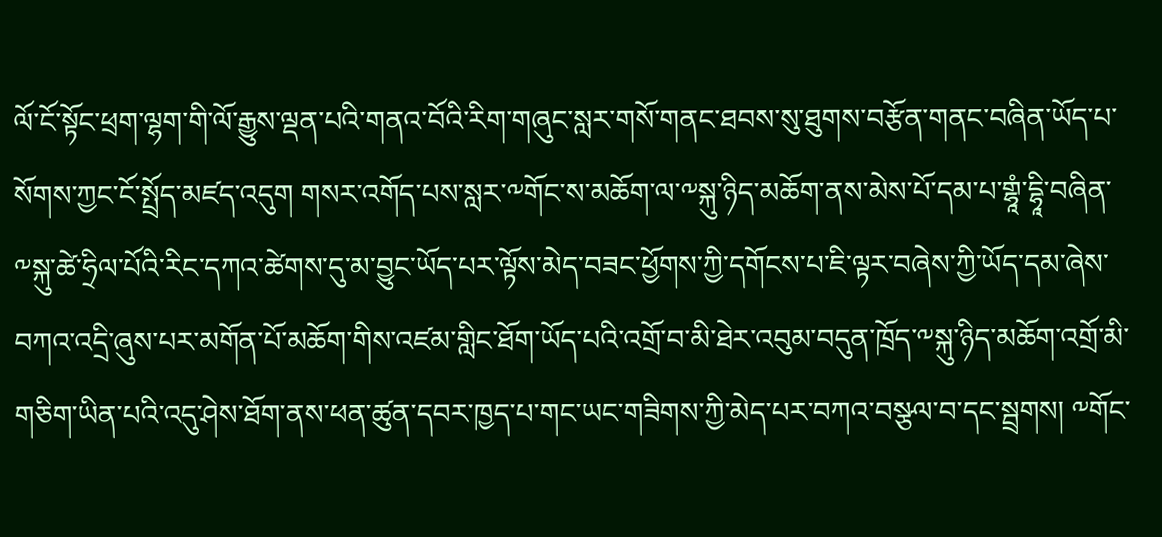ལོ་ངོ་སྟོང་ཕྲག་ལྷག་གི་ལོ་རྒྱུས་ལྡན་པའི་གནའ་བོའི་རིག་གཞུང་སླར་གསོ་གནང་ཐབས་སུ་ཐུགས་བརྩོན་གནང་བཞིན་ཡོད་པ་སོགས་ཀྱང་ངོ་སྤྲོད་མཛད་འདུག གསར་འགོད་པས་སླར་༸གོང་ས་མཆོག་ལ་༸སྐུ་ཉིད་མཆོག་ནས་མེས་པོ་དམ་པ་གྷཱཾ་དྷཱི་བཞིན་༸སྐུ་ཚེ་ཧྲིལ་པོའི་རིང་དཀའ་ཚེགས་དུ་མ་བྱུང་ཡོད་པར་ལྟོས་མེད་བཟང་ཕྱོགས་ཀྱི་དགོངས་པ་ཇི་ལྟར་བཞེས་ཀྱི་ཡོད་དམ་ཞེས་བཀའ་འདྲི་ཞུས་པར་མགོན་པོ་མཆོག་གིས་འཛམ་གླིང་ཐོག་ཡོད་པའི་འགྲོ་བ་མི་ཐེར་འབུམ་བདུན་ཁྲོད་༸སྐུ་ཉིད་མཆོག་འགྲོ་མི་གཅིག་ཡིན་པའི་འདུ་ཤེས་ཐོག་ནས་ཕན་ཚུན་དབར་ཁྱད་པ་གང་ཡང་གཟིགས་ཀྱི་མེད་པར་བཀའ་བསྩལ་བ་དང་སྦྲགས། ༸གོང་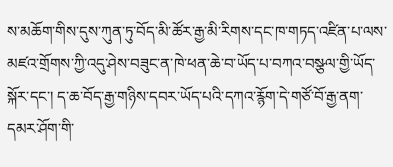ས་མཆོག་གིས་དུས་ཀུན་ཏུ་བོད་མི་ཚོར་རྒྱ་མི་རིགས་དང་ཁ་གཏད་འཛིན་པ་ལས་མཛའ་གྲོགས་ཀྱི་འདུ་ཤེས་བཟུང་ན་ཁེ་ཕན་ཆེ་བ་ཡོད་པ་བཀའ་བསྩལ་གྱི་ཡོད་སྐོར་དང་། ད་ཆ་བོད་རྒྱ་གཉིས་དབར་ཡོད་པའི་དཀའ་རྙོག་དེ་གཙོ་བོ་རྒྱ་ནག་དམར་ཤོག་གི་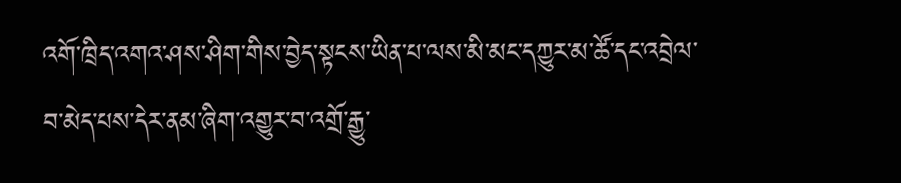འགོ་ཁྲིད་འགའ་ཤས་ཤིག་གིས་བྱེད་སྟངས་ཡིན་པ་ལས་མི་མང་དཀྱུར་མ་ཚོ་དང་འབྲེལ་བ་མེད་པས་དེར་ནམ་ཞིག་འགྱུར་བ་འགྲོ་རྒྱུ་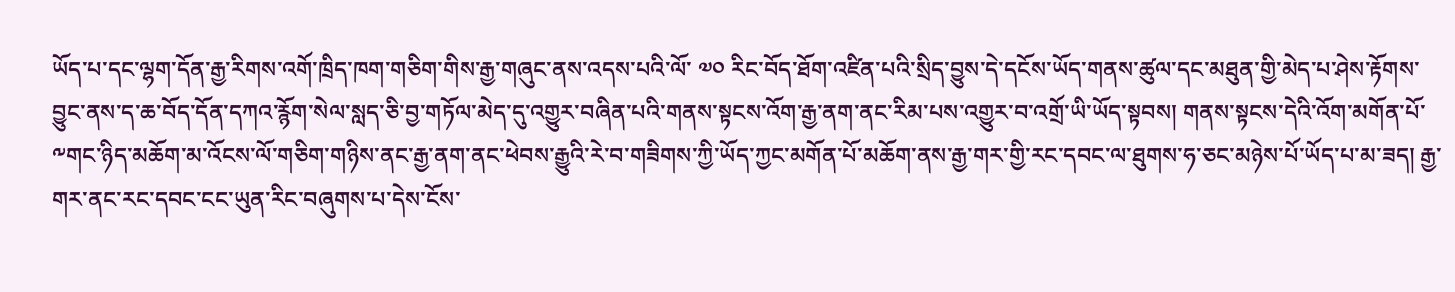ཡོད་པ་དང་ལྷག་དོན་རྒྱ་རིགས་འགོ་ཁྲིད་ཁག་གཅིག་གིས་རྒྱ་གཞུང་ནས་འདས་པའི་ལོ་ ༧༠ རིང་བོད་ཐོག་འཛིན་པའི་སྲིད་བྱུས་དེ་དངོས་ཡོད་གནས་ཚུལ་དང་མཐུན་གྱི་མེད་པ་ཤེས་རྟོགས་བྱུང་ནས་ད་ཆ་བོད་དོན་དཀའ་རྙོག་སེལ་སླད་ཅི་བྱ་གཏོལ་མེད་དུ་འགྱུར་བཞིན་པའི་གནས་སྟངས་འོག་རྒྱ་ནག་ནང་རིམ་པས་འགྱུར་བ་འགྲོ་ཡི་ཡོད་སྟབས། གནས་སྟངས་དེའི་འོག་མགོན་པོ་༸གང་ཉིད་མཆོག་མ་འོངས་ལོ་གཅིག་གཉིས་ནང་རྒྱ་ནག་ནང་ཕེབས་རྒྱུའི་རེ་བ་གཟིགས་ཀྱི་ཡོད་ཀྱང་མགོན་པོ་མཆོག་ནས་རྒྱ་གར་གྱི་རང་དབང་ལ་ཐུགས་ཧ་ཅང་མཉེས་པོ་ཡོད་པ་མ་ཟད། རྒྱ་གར་ནང་རང་དབང་ངང་ཡུན་རིང་བཞུགས་པ་དེས་ངོས་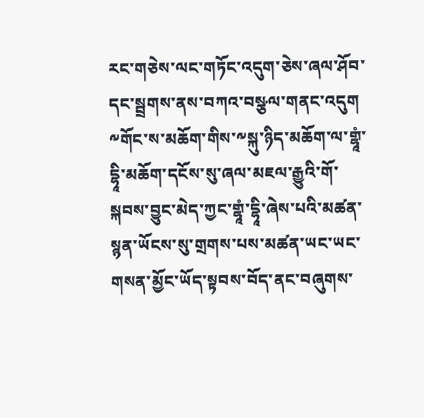རང་གཅེས་ལང་གཏོང་འདུག་ཅེས་ཞལ་ཤོབ་དང་སྦྲགས་ནས་བཀའ་བསྩལ་གནང་འདུག ༸གོང་ས་མཆོག་གིས་༸སྐུ་ཉིད་མཆོག་ལ་གྷཱཾ་དྷཱི་མཆོག་དངོས་སུ་ཞལ་མཇལ་རྒྱུའི་གོ་སྐབས་བྱུང་མེད་ཀྱང་གྷཱཾ་དྷཱི་ཞེས་པའི་མཚན་སྙན་ཡོངས་སུ་གྲགས་པས་མཚན་ཡང་ཡང་གསན་མྱོང་ཡོད་སྟབས་བོད་ནང་བཞུགས་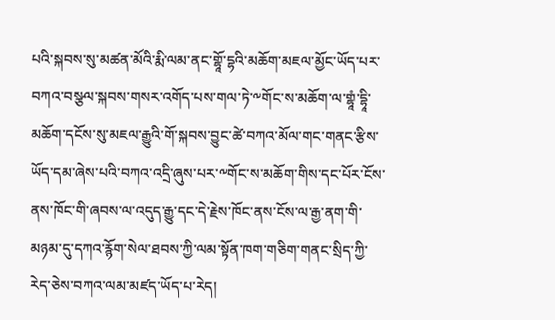པའི་སྐབས་སུ་མཚན་མོའི་རྨི་ལམ་ནང་གྷཱོ་དྷའི་མཆོག་མཇལ་མྱོང་ཡོད་པར་བཀའ་བསྩལ་སྐབས་གསར་འགོད་པས་གལ་ཏེ་༸གོང་ས་མཆོག་ལ་གྷཱཾ་དྷཱི་མཆོག་དངོས་སུ་མཇལ་རྒྱུའི་གོ་སྐབས་བྱུང་ཚེ་བཀའ་མོལ་གང་གནང་རྩིས་ཡོད་དམ་ཞེས་པའི་བཀའ་འདྲི་ཞུས་པར་༸གོང་ས་མཆོག་གིས་དང་པོར་ངོས་ནས་ཁོང་གི་ཞབས་ལ་འདུད་རྒྱུ་དང་དེ་རྗེས་ཁོང་ནས་ངོས་ལ་རྒྱ་ནག་གི་མཉམ་དུ་དཀའ་རྙོག་སེལ་ཐབས་ཀྱི་ལམ་སྟོན་ཁག་གཅིག་གནང་སྲིད་ཀྱི་རེད་ཅེས་བཀའ་ལམ་མཛད་ཡོད་པ་རེད།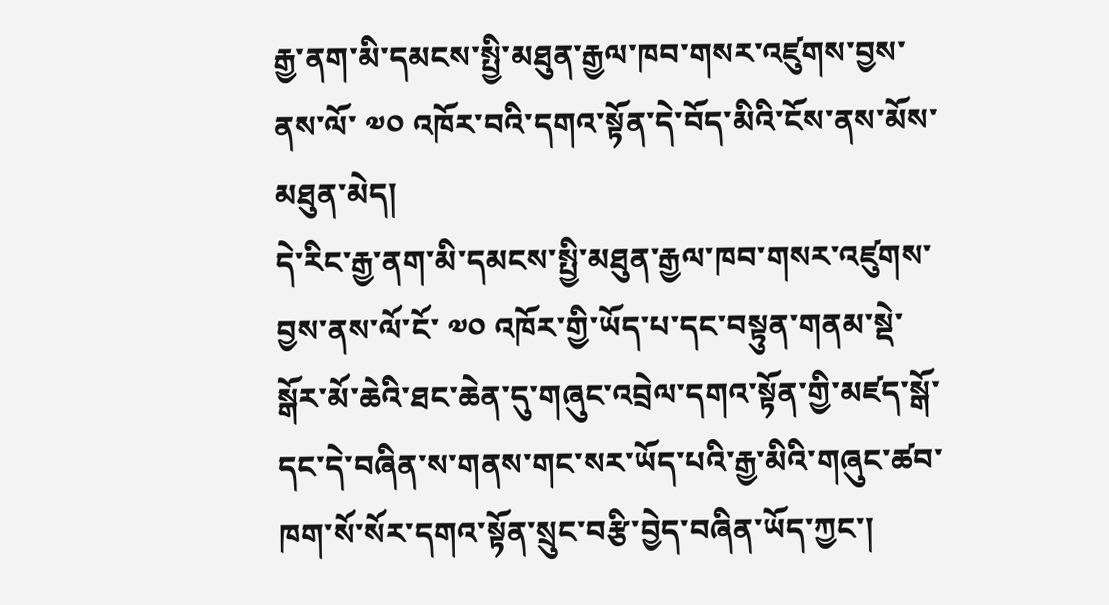རྒྱ་ནག་མི་དམངས་སྤྱི་མཐུན་རྒྱལ་ཁབ་གསར་འཛུགས་བྱས་ནས་ལོ་ ༧༠ འཁོར་བའི་དགའ་སྟོན་དེ་བོད་མིའི་ངོས་ནས་མོས་མཐུན་མེད།
དེ་རིང་རྒྱ་ནག་མི་དམངས་སྤྱི་མཐུན་རྒྱལ་ཁབ་གསར་འཛུགས་བྱས་ནས་ལོ་ངོ་ ༧༠ འཁོར་གྱི་ཡོད་པ་དང་བསྟུན་གནམ་སྡེ་སྒོར་མོ་ཆེའི་ཐང་ཆེན་དུ་གཞུང་འབྲེལ་དགའ་སྟོན་གྱི་མཛད་སྒོ་དང་དེ་བཞིན་ས་གནས་གང་སར་ཡོད་པའི་རྒྱ་མིའི་གཞུང་ཚབ་ཁག་སོ་སོར་དགའ་སྟོན་སྲུང་བརྩི་བྱེད་བཞིན་ཡོད་ཀྱང་།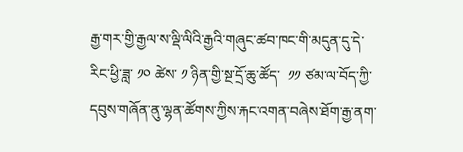རྒྱ་གར་གྱི་རྒྱལ་ས་ལྡི་ལིའི་རྒྱའི་གཞུང་ཚབ་ཁང་གི་མདུན་དུ་དེ་རིང་ཕྱི་ཟླ་ ༡༠ ཚེས་ ༡ ཉིན་གྱི་སྔ་དྲོ་ཆུ་ཚོད་  ༡༡ ཙམ་ལ་བོད་ཀྱི་དབུས་གཞོན་ནུ་ལྷན་ཚོགས་ཀྱིས་རྐང་འགན་བཞེས་ཐོག་རྒྱ་ནག་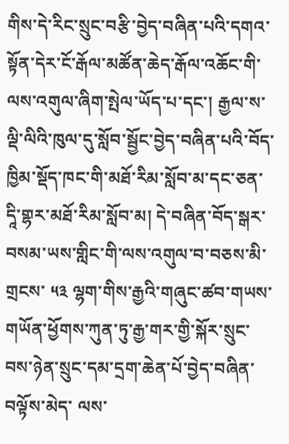གིས་དེ་རིང་སྲུང་བརྩི་བྱེད་བཞིན་པའི་དགའ་སྟོན་དེར་ངོ་རྒོལ་མཚོན་ཆེད་རྒོལ་འཆོང་གི་ལས་འགུལ་ཞིག་སྤེལ་ཡོད་པ་དང་། རྒྱལ་ས་ལྡི་ལིའི་ཁུལ་དུ་སློབ་སྦྱོང་བྱེད་བཞིན་པའི་བོད་ཁྱིམ་སྡོད་ཁང་གི་མཐོ་རིམ་སློབ་མ་དང་ཅན་དཱི་གྷར་མཐོ་རིམ་སློབ་མ། དེ་བཞིན་བོད་སྒར་བསམ་ཡས་གླིང་གི་ལས་འགུལ་བ་བཅས་མི་གྲངས་ ༥༣ ལྷག་གིས་རྒྱའི་གཞུང་ཚབ་གཡས་གཡོན་ཕྱོགས་ཀུན་ཏུ་རྒྱ་གར་གྱི་སྐོར་སྲུང་བས་ཉེན་སྲུང་དམ་དྲག་ཆེན་པོ་བྱེད་བཞིན་བལྟོས་མེད་ ལས་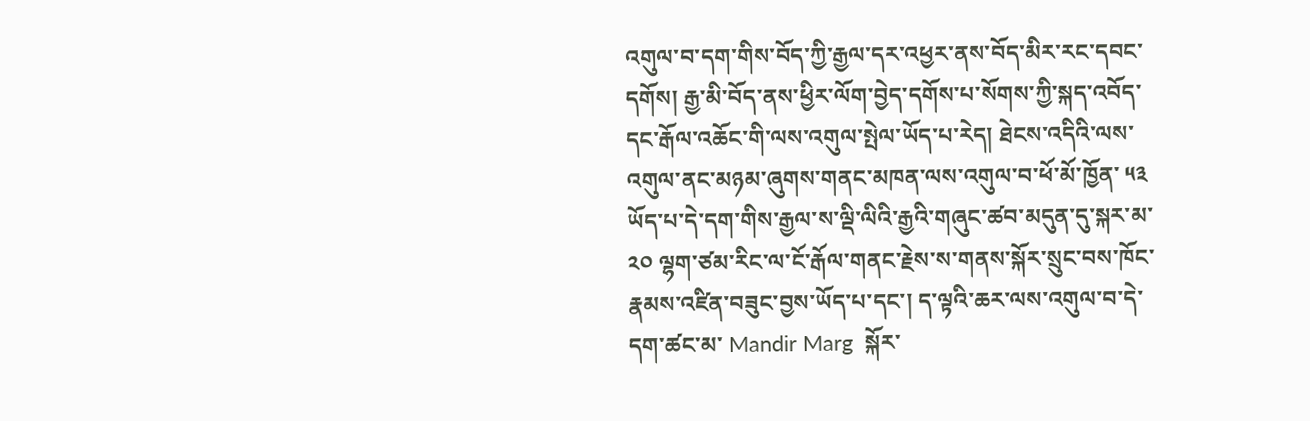འགུལ་བ་དག་གིས་བོད་ཀྱི་རྒྱལ་དར་འཕྱར་ནས་བོད་མིར་རང་དབང་དགོས། རྒྱ་མི་བོད་ནས་ཕྱིར་ལོག་བྱེད་དགོས་པ་སོགས་ཀྱི་སྐད་འབོད་དང་རྒོལ་འཆོང་གི་ལས་འགུལ་སྤེལ་ཡོད་པ་རེད། ཐེངས་འདིའི་ལས་འགུལ་ནང་མཉམ་ཞུགས་གནང་མཁན་ལས་འགུལ་བ་ཕོ་མོ་ཁྱོན་ ༥༣  ཡོད་པ་དེ་དག་གིས་རྒྱལ་ས་ལྡི་ལིའི་རྒྱའི་གཞུང་ཚབ་མདུན་དུ་སྐར་མ་ ༢༠ ལྷག་ཙམ་རིང་ལ་ངོ་རྒོལ་གནང་རྗེས་ས་གནས་སྐོར་སྲུང་བས་ཁོང་རྣམས་འཛིན་བཟུང་བྱས་ཡོད་པ་དང་། ད་ལྟའི་ཆར་ལས་འགུལ་བ་དེ་དག་ཚང་མ་ Mandir Marg  སྐོར་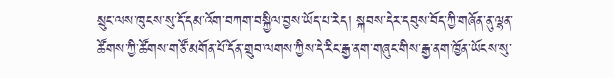སྲུང་ལས་ཁུངས་སུ་དོ་དམ་འོག་བཀག་བསྐྱིལ་བྱས་ཡོད་པ་རེད། སྐབས་དེར་དབུས་བོད་ཀྱི་གཞོན་ནུ་ལྷན་ཚོགས་ཀྱི་ཚོགས་གཙོ་མགོན་པོ་དོན་གྲུབ་ལགས་ཀྱིས་དེ་རིང་རྒྱ་ནག་གཞུང་གིས་རྒྱ་ནག་ཁྱོན་ཡོངས་སུ་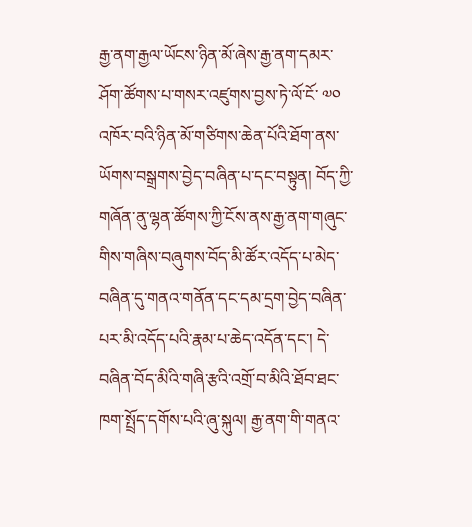རྒྱ་ནག་རྒྱལ་ཡོངས་ཉིན་མོ་ཞེས་རྒྱ་ནག་དམར་ཤོག་ཚོགས་པ་གསར་འཛུགས་བྱས་ཏེ་ལོ་ངོ་ ༧༠ འཁོར་བའི་ཉིན་མོ་གཙིགས་ཆེན་པོའི་ཐོག་ནས་ཡོགས་བསྒྲགས་བྱེད་བཞིན་པ་དང་བསྟུན། བོད་ཀྱི་གཞོན་ནུ་ལྷན་ཚོགས་ཀྱི་ངོས་ནས་རྒྱ་ནག་གཞུང་གིས་གཞིས་བཞུགས་བོད་མི་ཚོར་འདོད་པ་མེད་བཞིན་དུ་གནའ་གནོན་དང་དམ་དྲག་བྱེད་བཞིན་པར་མི་འདོད་པའི་རྣམ་པ་ཆེད་འདོན་དང་། དེ་བཞིན་བོད་མིའི་གཞི་རྩའི་འགྲོ་བ་མིའི་ཐོབ་ཐང་ཁག་སྤྲོད་དགོས་པའི་ཞུ་སྐུལ། རྒྱ་ནག་གི་གནའ་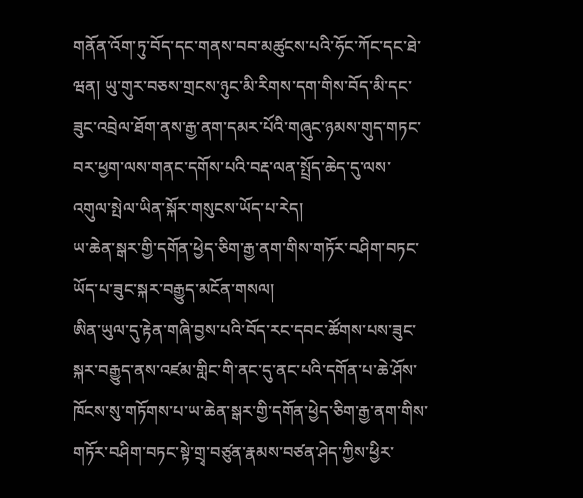གནོན་འོག་ཏུ་བོད་དང་གནས་བབ་མཚུངས་པའི་ཧོང་ཀོང་དང་ཐེ་ཝན། ཡུ་གུར་བཅས་གྲངས་ཉུང་མི་རིགས་དག་གིས་བོད་མི་དང་ཟུང་འབྲེལ་ཐོག་ནས་རྒྱ་ནག་དམར་པོའི་གཞུང་ཉམས་གུད་གཏང་བར་ཕྱག་ལས་གནང་དགོས་པའི་བརྡ་ལན་སྤྲོད་ཆེད་དུ་ལས་འགུལ་སྤེལ་ཡིན་སྐོར་གསུངས་ཡོད་པ་རེད།
ཡ་ཆེན་སྒར་གྱི་དགོན་ཕྱེད་ཅིག་རྒྱ་ནག་གིས་གཏོར་བཤིག་བཏང་ཡོད་པ་ཟུང་སྐར་བརྒྱུད་མངོན་གསལ།
ཨིན་ཡུལ་དུ་རྟེན་གཞི་བྱས་པའི་བོད་རང་དབང་ཚོགས་པས་ཟུང་སྐར་བརྒྱུད་ནས་འཛམ་གླིང་གི་ནང་དུ་ནང་པའི་དགོན་པ་ཆེ་ཤོས་ཁོངས་སུ་གཏོགས་པ་ཡ་ཆེན་སྒར་གྱི་དགོན་ཕྱེད་ཅིག་རྒྱ་ནག་གིས་གཏོར་བཤིག་བཏང་སྟེ་གྲྭ་བཙུན་རྣམས་བཙན་ཤེད་ཀྱིས་ཕྱིར་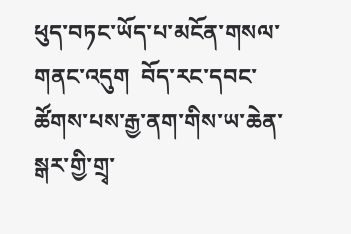ཕུད་བཏང་ཡོད་པ་མངོན་གསལ་གནང་འདུག  བོད་རང་དབང་ཚོགས་པས་རྒྱ་ནག་གིས་ཡ་ཆེན་སྒར་གྱི་གྲྭ་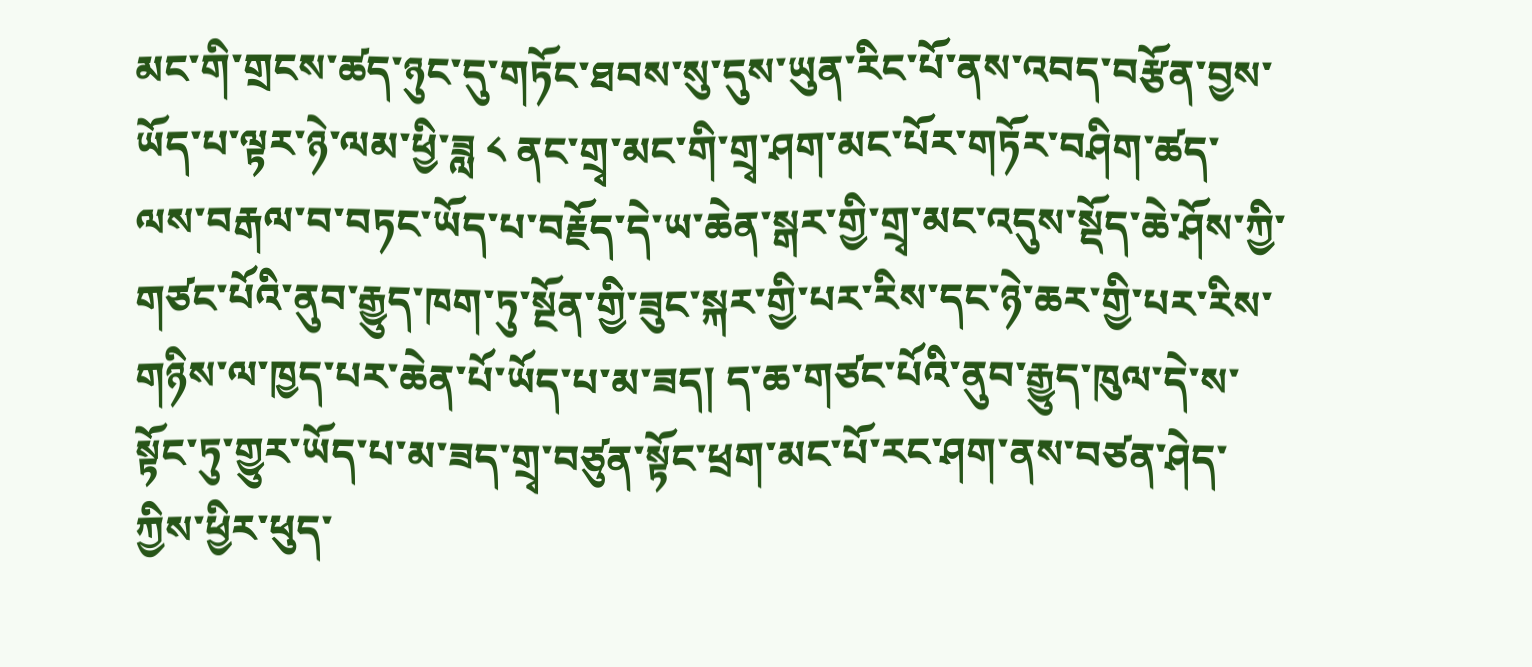མང་གི་གྲངས་ཚད་ཉུང་དུ་གཏོང་ཐབས་སུ་དུས་ཡུན་རིང་པོ་ནས་འབད་བརྩོན་བྱས་ཡོད་པ་ལྟར་ཉེ་ལམ་ཕྱི་ཟླ ༨ ནང་གྲྭ་མང་གི་གྲྭ་ཤག་མང་པོར་གཏོར་བཤིག་ཚད་ལས་བརྒལ་བ་བཏང་ཡོད་པ་བརྗོད་དེ་ཡ་ཆེན་སྒར་གྱི་གྲྭ་མང་འདུས་སྡོད་ཆེ་ཤོས་ཀྱི་གཙང་པོའི་ནུབ་རྒྱུད་ཁག་ཏུ་སྔོན་གྱི་ཟུང་སྐར་གྱི་པར་རིས་དང་ཉེ་ཆར་གྱི་པར་རིས་གཉིས་ལ་ཁྱད་པར་ཆེན་པོ་ཡོད་པ་མ་ཟད། ད་ཆ་གཙང་པོའི་ནུབ་རྒྱུད་ཁུལ་དེ་ས་སྟོང་ཏུ་གྱུར་ཡོད་པ་མ་ཟད་གྲྭ་བཙུན་སྟོང་ཕྲག་མང་པོ་རང་ཤག་ནས་བཙན་ཤེད་ཀྱིས་ཕྱིར་ཕུད་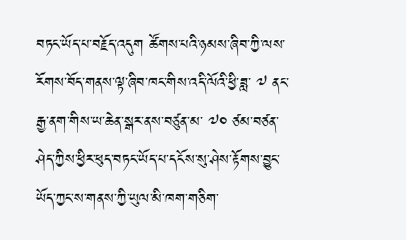བཏང་ཡོད་པ་བརྗོད་འདུག ཚོགས་པའི་ཉམས་ཞིབ་ཀྱི་ལས་རོགས་བོད་གནས་ལྟ་ཞིབ་ཁང་གིས་འདི་ལོའི་ཕྱི་ཟླ་ ༧ ནང་རྒྱ་ནག་གིས་ཡ་ཆེན་སྒར་ནས་བཙུན་མ་ ༧༠ ཙམ་བཙན་ཤེད་ཀྱིས་ཕྱིར་ཕུད་བཏང་ཡོད་པ་དངོས་སུ་ཤེས་རྟོགས་བྱུང་ཡོད་ཀྱང་ས་གནས་ཀྱི་ཡུལ་མི་ཁག་གཅིག་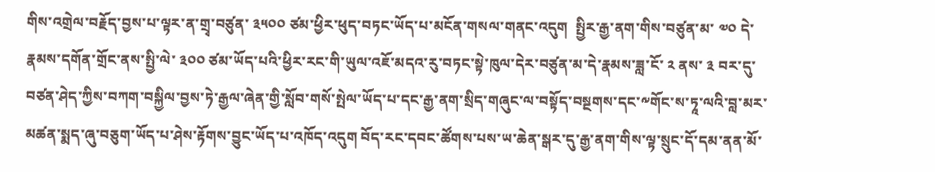གིས་འགྲེལ་བརྗོད་བྱས་པ་ལྟར་ན་གྲྭ་བཙུན་ ༣༥༠༠ ཙམ་ཕྱིར་ཕུད་བཏང་ཡོད་པ་མངོན་གསལ་གནང་འདུག  སྤྱིར་རྒྱ་ནག་གིས་བཙུན་མ་ ༧༠ དེ་རྣམས་དགོན་གྲོང་ནས་སྤྱི་ལེ་ ༣༠༠ ཙམ་ཡོད་པའི་ཕྱིར་རང་གི་ཡུལ་འཇོ་མདའ་རུ་བཏང་སྟེ་ཁུལ་དེར་བཙུན་མ་དེ་རྣམས་ཟླ་ངོ་ ༢ ནས་ ༣ བར་དུ་བཙན་ཤེད་ཀྱིས་བཀག་བསྐྱིལ་བྱས་ཏེ་རྒྱལ་ཞེན་གྱི་སློབ་གསོ་སྤེལ་ཡོད་པ་དང་རྒྱ་ནག་སྲིད་གཞུང་ལ་བསྟོད་བསྔགས་དང་༸གོང་ས་ཏཱ་ལའི་བླ་མར་མཚན་སྨད་ཞུ་བཅུག་ཡོད་པ་ཤེས་རྟོགས་བྱུང་ཡོད་པ་འཁོད་འདུག བོད་རང་དབང་ཚོགས་པས་ཡ་ཆེན་སྒར་དུ་རྒྱ་ནག་གིས་ལྟ་སྲུང་དོ་དམ་ནན་མོ་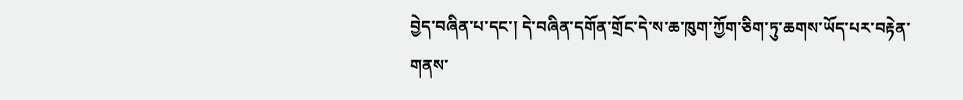བྱེད་བཞིན་པ་དང་། དེ་བཞིན་དགོན་གྲོང་དེ་ས་ཆ་ཁུག་ཀྱོག་ཅིག་ཏུ་ཆགས་ཡོད་པར་བརྟེན་གནས་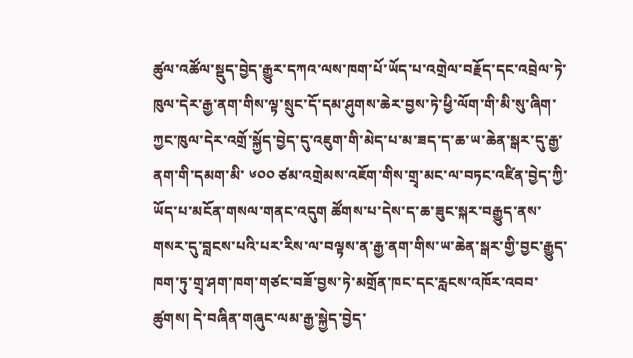ཚུལ་འཚོལ་སྡུད་བྱེད་རྒྱུར་དཀའ་ལས་ཁག་པོ་ཡོད་པ་འགྲེལ་བརྗོད་དང་འབྲེལ་ཏེ་ཁུལ་དེར་རྒྱ་ནག་གིས་ལྟ་སྲུང་དོ་དམ་ཤུགས་ཆེར་བྱས་ཏེ་ཕྱི་ལོག་གི་མི་སུ་ཞིག་ཀྱང་ཁུལ་དེར་འགྲོ་སྐྱོད་བྱེད་དུ་འཇུག་གི་མེད་པ་མ་ཟད་ད་ཆ་ཡ་ཆེན་སྒར་དུ་རྒྱ་ནག་གི་དམག་མི་ ༦༠༠ ཙམ་འགྲེམས་འཇོག་གིས་གྲྭ་མང་ལ་བཏང་འཛིན་བྱེད་ཀྱི་ཡོད་པ་མངོན་གསལ་གནང་འདུག ཚོགས་པ་དེས་ད་ཆ་ཟུང་སྐར་བརྒྱུད་ནས་གསར་དུ་བླངས་པའི་པར་རིས་ལ་བལྟས་ན་རྒྱ་ནག་གིས་ཡ་ཆེན་སྒར་གྱི་བྱང་རྒྱུད་ཁག་ཏུ་གྲྭ་ཤག་ཁག་གཙང་བཟོ་བྱས་ཏེ་མགྲོན་ཁང་དང་རླངས་འཁོར་འབབ་ཚུགས། དེ་བཞིན་གཞུང་ལམ་རྒྱ་སྐྱེད་བྱེད་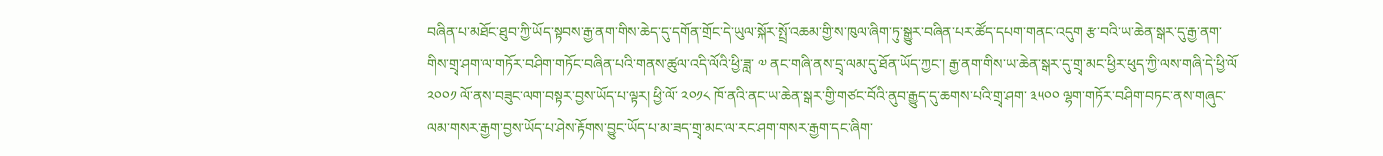བཞིན་པ་མཐོང་ཐུབ་ཀྱི་ཡོད་སྟབས་རྒྱ་ནག་གིས་ཆེད་དུ་དགོན་གྲོང་དེ་ཡུལ་སྐོར་སྤྲོ་འཆམ་གྱི་ས་ཁུལ་ཞིག་ཏུ་སྒྱུར་བཞིན་པར་ཚོད་དཔག་གནང་འདུག རྩ་བའི་ཡ་ཆེན་སྒར་དུ་རྒྱ་ནག་གིས་གྲྭ་ཤག་ལ་གཏོར་བཤིག་གཏོང་བཞིན་པའི་གནས་ཚུལ་འདི་ལོའི་ཕྱི་ཟླ་ ༧ ནང་གཞི་ནས་དྲྭ་ལམ་དུ་ཐོན་ཡོད་ཀྱང་། རྒྱ་ནག་གིས་ཡ་ཆེན་སྒར་དུ་གྲྭ་མང་ཕྱིར་ཕུད་ཀྱི་ལས་གཞི་དེ་ཕྱི་ལོ ༢༠༠༡ ལོ་ནས་བཟུང་ལག་བསྟར་བྱས་ཡོད་པ་ལྟར། ཕྱི་ལོ་ ༢༠༡༨ ཁོ་ནའི་ནང་ཡ་ཆེན་སྒར་གྱི་གཙང་བོའི་ནུབ་རྒྱུད་དུ་ཆགས་པའི་གྲྭ་ཤག་ ༣༥༠༠ ལྷག་གཏོར་བཤིག་བཏང་ནས་གཞུང་ལམ་གསར་རྒྱག་བྱས་ཡོད་པ་ཤེས་རྟོགས་བྱུང་ཡོད་པ་མ་ཟད་གྲྭ་མང་ལ་རང་ཤག་གསར་རྒྱག་དང་ཞིག་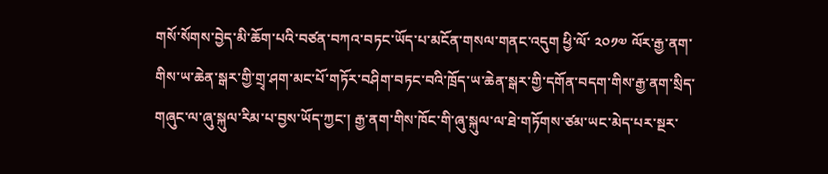གསོ་སོགས་བྱེད་མི་ཆོག་པའི་བཙན་བཀའ་བཏང་ཡོད་པ་མངོན་གསལ་གནང་འདུག ཕྱི་ལོ་ ༢༠༡༧ ལོར་རྒྱ་ནག་གིས་ཡ་ཆེན་སྒར་གྱི་གྲྭ་ཤག་མང་པོ་གཏོར་བཤིག་བཏང་བའི་ཁྲོད་ཡ་ཆེན་སྒར་གྱི་དགོན་བདག་གིས་རྒྱ་ནག་སྲིད་གཞུང་ལ་ཞུ་སྐུལ་རིམ་པ་བྱས་ཡོད་ཀྱང་། རྒྱ་ནག་གིས་ཁོང་གི་ཞུ་སྐུལ་ལ་ཐེ་གཏོགས་ཙམ་ཡང་མེད་པར་སྔར་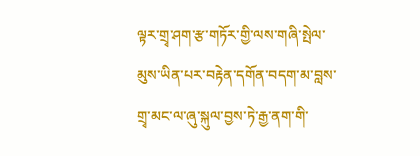ལྟར་གྲྭ་ཤག་རྩ་གཏོར་གྱི་ལས་གཞི་སྤེལ་མུས་ཡིན་པར་བརྟེན་དགོན་བདག་མ་བླས་གྲྭ་མང་ལ་ཞུ་སྐུལ་བྱས་ཏེ་རྒྱ་ནག་གི་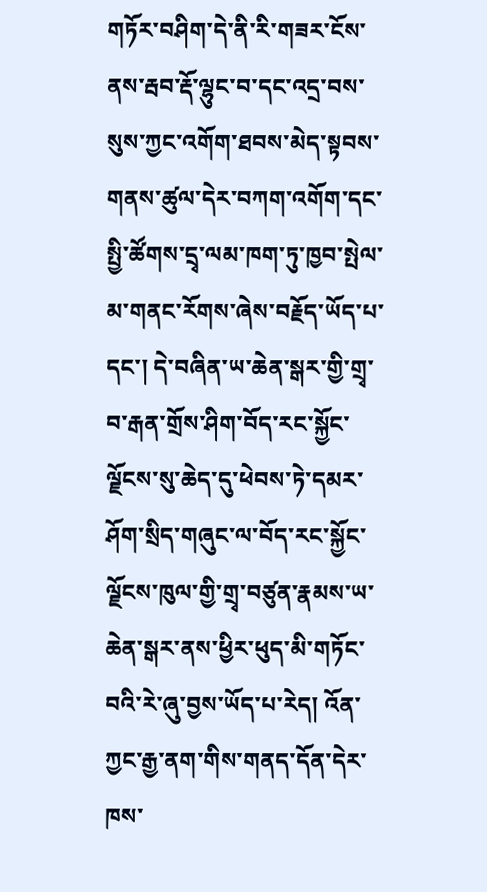གཏོར་བཤིག་དེ་ནི་རི་གཟར་ངོས་ནས་རྦབ་རྡོ་ལྷུང་བ་དང་འདྲ་བས་སུས་ཀྱང་འགོག་ཐབས་མེད་སྟབས་གནས་ཚུལ་དེར་བཀག་འགོག་དང་སྤྱི་ཚོགས་དྲྭ་ལམ་ཁག་ཏུ་ཁྱབ་སྤེལ་མ་གནང་རོགས་ཞེས་བརྗོད་ཡོད་པ་དང་། དེ་བཞིན་ཡ་ཆེན་སྒར་གྱི་གྲྭ་བ་རྒན་གྲོས་ཤིག་བོད་རང་སྐྱོང་ལྗོངས་སུ་ཆེད་དུ་ཕེབས་ཏེ་དམར་ཤོག་སྲིད་གཞུང་ལ་བོད་རང་སྐྱོང་ལྗོངས་ཁུལ་གྱི་གྲྭ་བཙུན་རྣམས་ཡ་ཆེན་སྒར་ནས་ཕྱིར་ཕུད་མི་གཏོང་བའི་རེ་ཞུ་བྱས་ཡོད་པ་རེད། འོན་ཀྱང་རྒྱ་ནག་གིས་གནད་དོན་དེར་ཁས་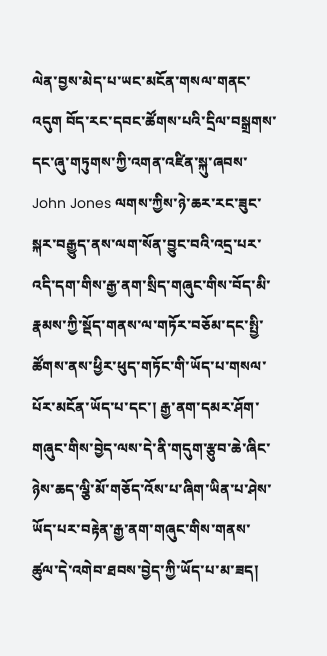ལེན་བྱས་མེད་པ་ཡང་མངོན་གསལ་གནང་འདུག བོད་རང་དབང་ཚོགས་པའི་དྲིལ་བསྒྲགས་དང་ཞུ་གཏུགས་ཀྱི་འགན་འཛིན་སྐུ་ཞབས་ John Jones ལགས་ཀྱིས་ཉེ་ཆར་རང་ཟུང་སྐར་བརྒྱུད་ནས་ལག་སོན་བྱུང་བའི་འདྲ་པར་འདི་དག་གིས་རྒྱ་ནག་སྲིད་གཞུང་གིས་བོད་མི་རྣམས་ཀྱི་སྡོད་གནས་ལ་གཏོར་བཅོམ་དང་སྤྱི་ཚོགས་ནས་ཕྱིར་ཕུད་གཏོང་གི་ཡོད་པ་གསལ་པོར་མངོན་ཡོད་པ་དང་། རྒྱ་ནག་དམར་ཤོག་གཞུང་གིས་བྱེད་ལས་དེ་ནི་གདུག་རྩུབ་ཆེ་ཞིང་ཉེས་ཆད་ལྕི་མོ་གཅོད་འོས་པ་ཞིག་ཡིན་པ་ཤེས་ཡོད་པར་བརྟེན་རྒྱ་ནག་གཞུང་གིས་གནས་ཚུལ་དེ་འགེབ་ཐབས་བྱེད་ཀྱི་ཡོད་པ་མ་ཟད།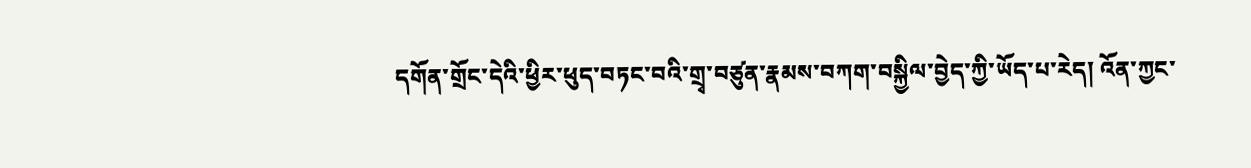དགོན་གྲོང་དེའི་ཕྱིར་ཕུད་བཏང་བའི་གྲྭ་བཙུན་རྣམས་བཀག་བསྐྱིལ་བྱེད་ཀྱི་ཡོད་པ་རེད། འོན་ཀྱང་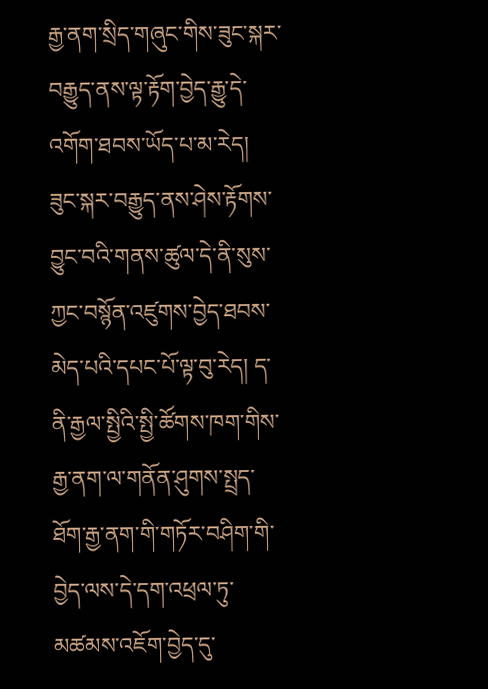རྒྱ་ནག་སྲིད་གཞུང་གིས་ཟུང་སྐར་བརྒྱུད་ནས་ལྟ་རྟོག་བྱེད་རྒྱུ་དེ་འགོག་ཐབས་ཡོད་པ་མ་རེད། ཟུང་སྐར་བརྒྱུད་ནས་ཤེས་རྟོགས་བྱུང་བའི་གནས་ཚུལ་དེ་ནི་སུས་ཀྱང་བསྙོན་འཛུགས་བྱེད་ཐབས་མེད་པའི་དཔང་པོ་ལྟ་བུ་རེད། ད་ནི་རྒྱལ་སྤྱིའི་སྤྱི་ཚོགས་ཁག་གིས་རྒྱ་ནག་ལ་གནོན་ཤུགས་སྤྲད་ཐོག་རྒྱ་ནག་གི་གཏོར་བཤིག་གི་བྱེད་ལས་དེ་དག་འཕྲལ་ཏུ་མཚམས་འཇོག་བྱེད་དུ་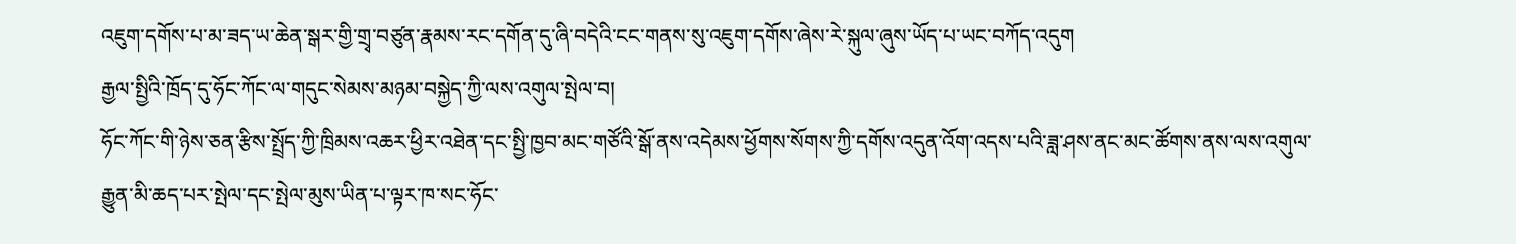འཇུག་དགོས་པ་མ་ཟད་ཡ་ཆེན་སྒར་གྱི་གྲྭ་བཙུན་རྣམས་རང་དགོན་དུ་ཞི་བདེའི་ངང་གནས་སུ་འཇུག་དགོས་ཞེས་རེ་སྐུལ་ཞུས་ཡོད་པ་ཡང་བཀོད་འདུག
རྒྱལ་སྤྱིའི་ཁྲོད་དུ་ཧོང་ཀོང་ལ་གདུང་སེམས་མཉམ་བསྐྱེད་ཀྱི་ལས་འགུལ་སྤེལ་བ།
ཧོང་ཀོང་གི་ཉེས་ཅན་རྩིས་སྤྲོད་ཀྱི་ཁྲིམས་འཆར་ཕྱིར་འཐེན་དང་སྤྱི་ཁྱབ་མང་གཙོའི་སྒོ་ནས་འདེམས་ཕྱོགས་སོགས་ཀྱི་དགོས་འདུན་འོག་འདས་པའི་ཟླ་ཤས་ནང་མང་ཚོགས་ནས་ལས་འགུལ་རྒྱུན་མི་ཆད་པར་སྤེལ་དང་སྤེལ་མུས་ཡིན་པ་ལྟར་ཁ་སང་ཧོང་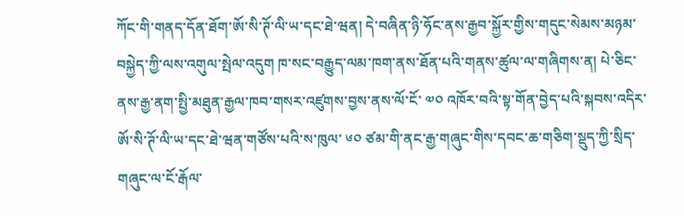ཀོང་གི་གནད་དོན་ཐོག་ཨོ་སི་ཊོ་ལི་ཡ་དང་ཐེ་ཝན། དེ་བཞིན་ཉི་ཧོང་ནས་རྒྱབ་སྐྱོར་གྱིས་གདུང་སེམས་མཉམ་བསྐྱེད་ཀྱི་ལས་འགུལ་སྤེལ་འདུག ཁ་སང་བརྒྱུད་ལམ་ཁག་ནས་ཐོན་པའི་གནས་ཚུལ་ལ་གཞིགས་ན། པེ་ཅིང་ནས་རྒྱ་ནག་སྤྱི་མཐུན་རྒྱལ་ཁབ་གསར་འཛུགས་བྱས་ནས་ལོ་ངོ་ ༧༠ འཁོར་བའི་སྟ་གོན་བྱེད་པའི་སྐབས་འདིར་ཨོ་སི་ཊོ་ལི་ཡ་དང་ཐེ་ཝན་གཙོས་པའི་ས་ཁུལ་ ༦༠ ཙམ་གི་ནང་རྒྱ་གཞུང་གིས་དབང་ཆ་གཅིག་སྡུད་ཀྱི་སྲིད་གཞུང་ལ་ངོ་རྒོལ་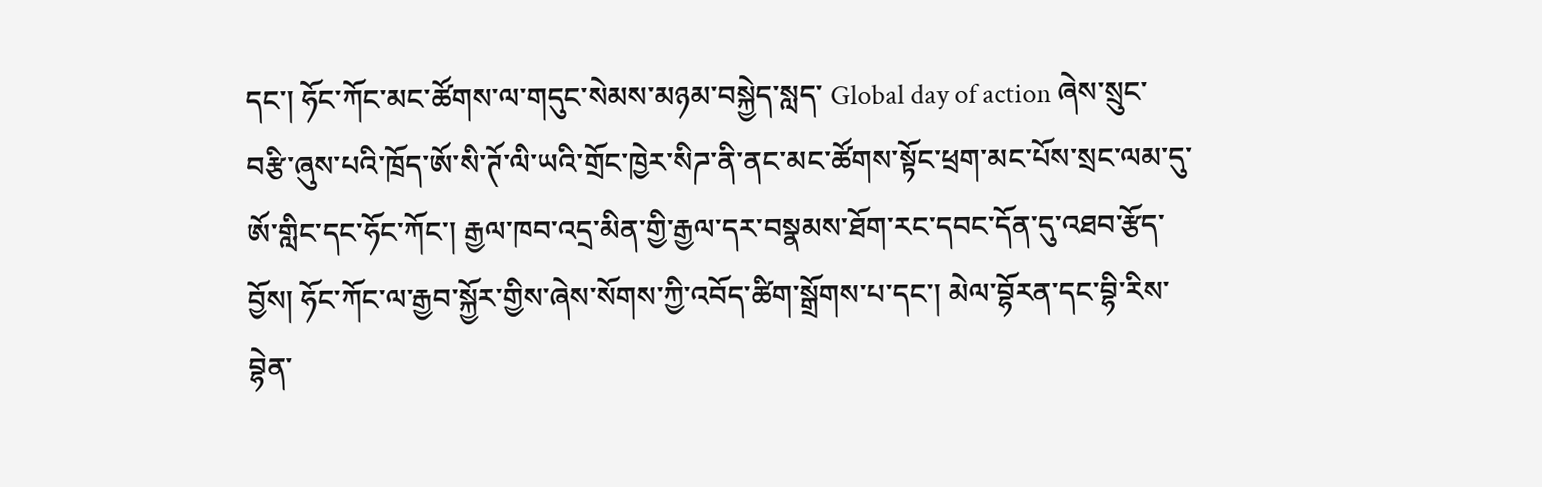དང་། ཧོང་ཀོང་མང་ཚོགས་ལ་གདུང་སེམས་མཉམ་བསྐྱེད་སླད་ Global day of action ཞེས་སྲུང་བརྩི་ཞུས་པའི་ཁྲོད་ཨོ་སི་ཊོ་ལི་ཡའི་གྲོང་ཁྱེར་སིཌ་ནི་ནང་མང་ཚོགས་སྟོང་ཕྲག་མང་པོས་སྲང་ལམ་དུ་ཨོ་གླིང་དང་ཧོང་ཀོང་། རྒྱལ་ཁབ་འདྲ་མིན་གྱི་རྒྱལ་དར་བསྣམས་ཐོག་རང་དབང་དོན་དུ་འཐབ་རྩོད་བྱོས། ཧོང་ཀོང་ལ་རྒྱབ་སྐྱོར་གྱིས་ཞེས་སོགས་ཀྱི་འབོད་ཚིག་སྒྲོགས་པ་དང་། མེལ་བྷོརན་དང་བྷི་རིས་བྷེན་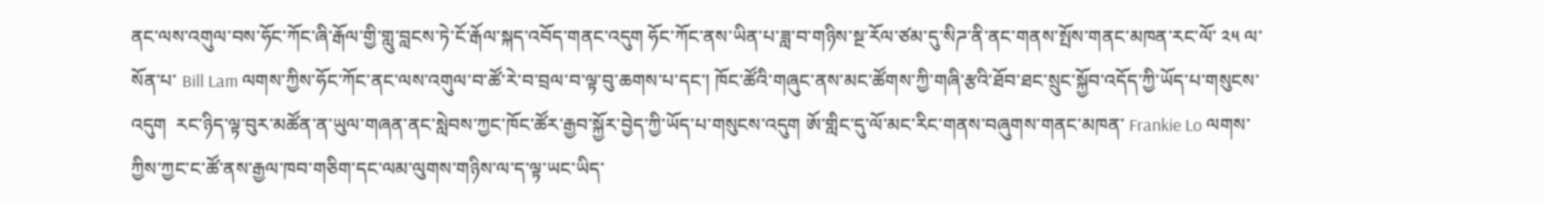ནང་ལས་འགུལ་བས་ཧོང་ཀོང་ཞི་རྒོལ་གྱི་གླུ་བླངས་ཏེ་ངོ་རྒོལ་སྐད་འབོད་གནང་འདུག ཧོང་ཀོང་ནས་ཡིན་པ་ཟླ་བ་གཉིས་སྔ་རོལ་ཙམ་དུ་སིཌ་ནི་ནང་གནས་སྤོས་གནང་མཁན་རང་ལོ་ ༢༥ ལ་སོན་པ་ Bill Lam ལགས་ཀྱིས་ཧོང་ཀོང་ནང་ལས་འགུལ་བ་ཚོ་རེ་བ་བྲལ་བ་ལྟ་བུ་ཆགས་པ་དང་། ཁོང་ཚོའི་གཞུང་ནས་མང་ཚོགས་ཀྱི་གཞི་རྩའི་ཐོབ་ཐང་སྲུང་སྐྱོབ་འདོད་ཀྱི་ཡོད་པ་གསུངས་འདུག  རང་ཉིད་ལྟ་བུར་མཚོན་ན་ཡུལ་གཞན་ནང་སླེབས་ཀྱང་ཁོང་ཚོར་རྒྱབ་སྐྱོར་བྱེད་ཀྱི་ཡོད་པ་གསུངས་འདུག ཨོ་གླིང་དུ་ལོ་མང་རིང་གནས་བཞུགས་གནང་མཁན་ Frankie Lo ལགས་ཀྱིས་ཀྱང་ང་ཚོ་ནས་རྒྱལ་ཁབ་གཅིག་དང་ལམ་ལུགས་གཉིས་ལ་ད་ལྟ་ཡང་ཡིད་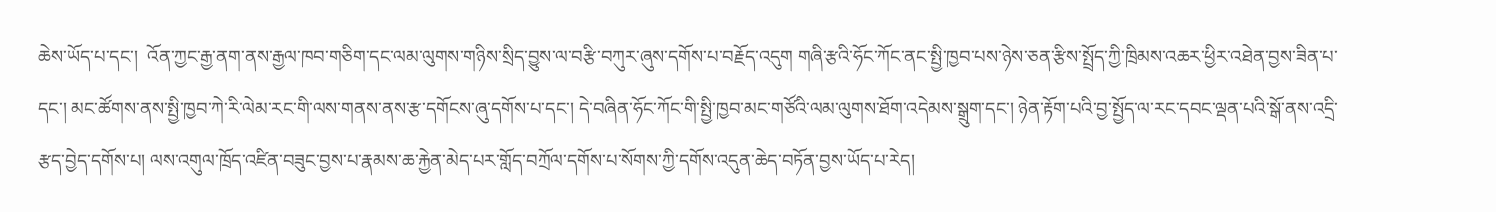ཆེས་ཡོད་པ་དང་།  འོན་ཀྱང་རྒྱ་ནག་ནས་རྒྱལ་ཁབ་གཅིག་དང་ལམ་ལུགས་གཉིས་སྲིད་བྱུས་ལ་བརྩི་བཀུར་ཞུས་དགོས་པ་བརྗོད་འདུག གཞི་རྩའི་ཧོང་ཀོང་ནང་སྤྱི་ཁྱབ་པས་ཉེས་ཅན་རྩིས་སྤྲོད་ཀྱི་ཁྲིམས་འཆར་ཕྱིར་འཐེན་བྱས་ཟིན་པ་དང་། མང་ཚོགས་ནས་སྤྱི་ཁྱབ་ཀེ་རི་ལེམ་རང་གི་ལས་གནས་ནས་རྩ་དགོངས་ཞུ་དགོས་པ་དང་། དེ་བཞིན་ཧོང་ཀོང་གི་སྤྱི་ཁྱབ་མང་གཙོའི་ལམ་ལུགས་ཐོག་འདེམས་སྒྲུག་དང་། ཉེན་རྟོག་པའི་བྱ་སྤྱོད་ལ་རང་དབང་ལྡན་པའི་སྒོ་ནས་འདྲི་རྩད་བྱེད་དགོས་པ། ལས་འགུལ་ཁྲོད་འཛིན་བཟུང་བྱས་པ་རྣམས་ཆ་རྐྱེན་མེད་པར་གློད་བཀྲོལ་དགོས་པ་སོགས་ཀྱི་དགོས་འདུན་ཆེད་བཏོན་བྱས་ཡོད་པ་རེད།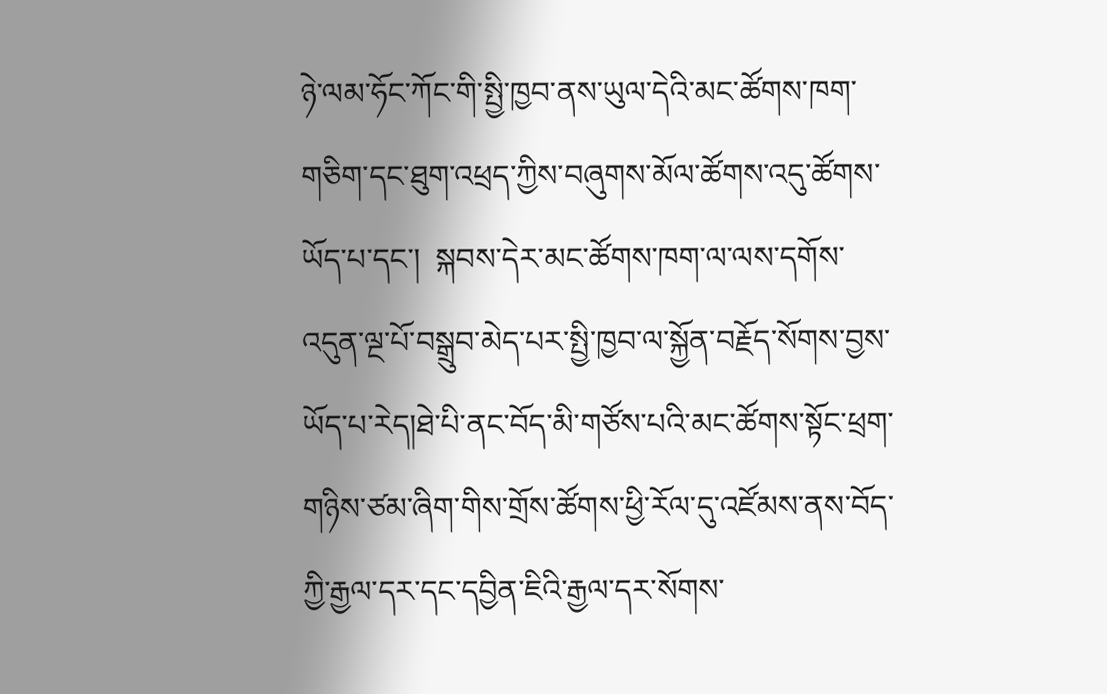ཉེ་ལམ་ཧོང་ཀོང་གི་སྤྱི་ཁྱབ་ནས་ཡུལ་དེའི་མང་ཚོགས་ཁག་གཅིག་དང་ཐུག་འཕྲད་ཀྱིས་བཞུགས་མོལ་ཚོགས་འདུ་ཚོགས་ཡོད་པ་དང་།  སྐབས་དེར་མང་ཚོགས་ཁག་ལ་ལས་དགོས་འདུན་ལྔ་པོ་བསྒྲུབ་མེད་པར་སྤྱི་ཁྱབ་ལ་སྐྱོན་བརྗོད་སོགས་བྱས་ཡོད་པ་རེད།ཐེ་པི་ནང་བོད་མི་གཙོས་པའི་མང་ཚོགས་སྟོང་ཕྲག་གཉིས་ཙམ་ཞིག་གིས་གྲོས་ཚོགས་ཕྱི་རོལ་དུ་འཛོམས་ནས་བོད་ཀྱི་རྒྱལ་དར་དང་དབྱིན་ཇིའི་རྒྱལ་དར་སོགས་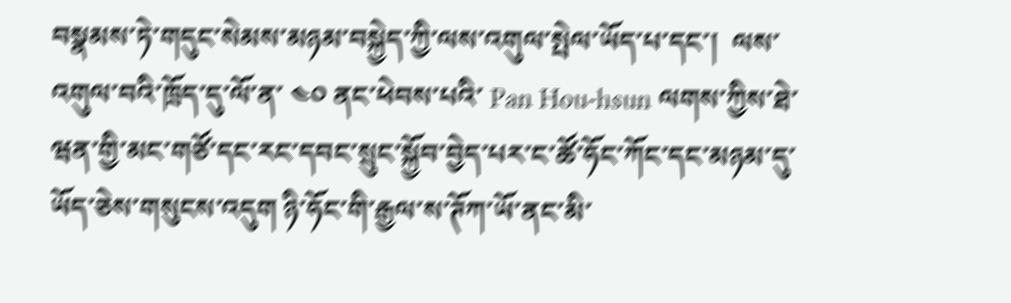བསྣམས་ཏེ་གདུང་སེམས་མཉམ་བསྐྱེད་ཀྱི་ལས་འགུལ་སྤེལ་ཡོད་པ་དང་།  ལས་འགུལ་བའི་ཁྲོད་དུ་ལོ་ན་ ༤༠ ནང་ཕེབས་པའི་ Pan Hou-hsun ལགས་ཀྱིས་ཐེ་ཝན་གྱི་མང་གཙོ་དང་རང་དབང་སྲུང་སྐྱོབ་བྱེད་པར་ང་ཚོ་ཧོང་ཀོང་དང་མཉམ་དུ་ཡོད་ཅེས་གསུངས་འདུག ཉི་ཧོང་གི་རྒྱལ་ས་ཊོཀ་ཡོ་ནང་མི་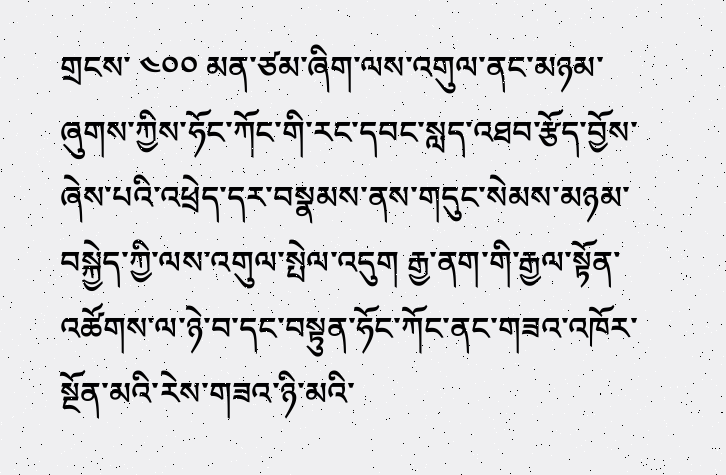གྲངས་ ༤༠༠ མན་ཙམ་ཞིག་ལས་འགུལ་ནང་མཉམ་ཞུགས་ཀྱིས་ཧོང་ཀོང་གི་རང་དབང་སླད་འཐབ་རྩོད་བྱོས་ཞེས་པའི་འཕྲེད་དར་བསྣམས་ནས་གདུང་སེམས་མཉམ་བསྐྱེད་ཀྱི་ལས་འགུལ་སྤེལ་འདུག རྒྱ་ནག་གི་རྒྱལ་སྟོན་འཚོགས་ལ་ཉེ་བ་དང་བསྟུན་ཧོང་ཀོང་ནང་གཟའ་འཁོར་སྔོན་མའི་རེས་གཟའ་ཉི་མའི་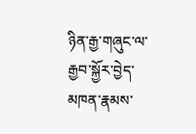ཉིན་རྒྱ་གཞུང་ལ་རྒྱབ་སྐྱོར་བྱེད་མཁན་རྣམས་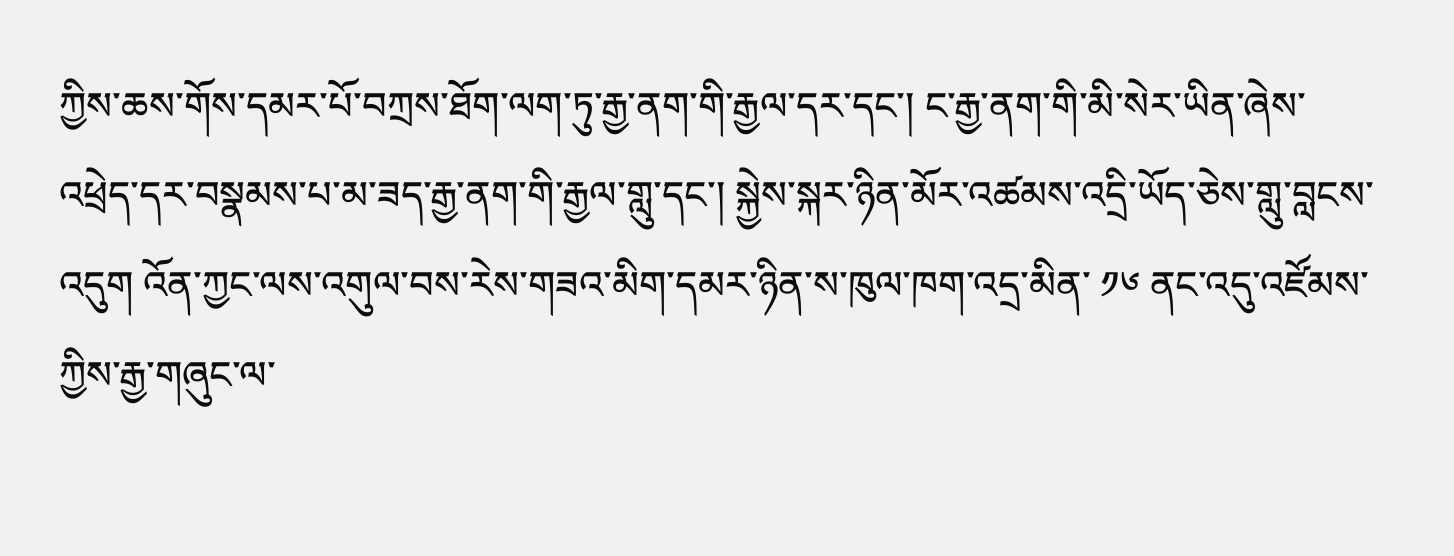ཀྱིས་ཆས་གོས་དམར་པོ་བཀྲས་ཐོག་ལག་ཏུ་རྒྱ་ནག་གི་རྒྱལ་དར་དང་། ང་རྒྱ་ནག་གི་མི་སེར་ཡིན་ཞེས་འཕྲེད་དར་བསྣམས་པ་མ་ཟད་རྒྱ་ནག་གི་རྒྱལ་གླུ་དང་། སྐྱེས་སྐར་ཉིན་མོར་འཚམས་འདྲི་ཡོད་ཅེས་གླུ་བླངས་འདུག འོན་ཀྱང་ལས་འགུལ་བས་རེས་གཟའ་མིག་དམར་ཉིན་ས་ཁུལ་ཁག་འདྲ་མིན་ ༡༦ ནང་འདུ་འཛོམས་ཀྱིས་རྒྱ་གཞུང་ལ་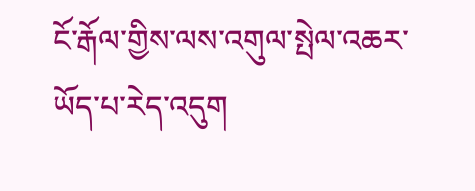ངོ་རྒོལ་གྱིས་ལས་འགུལ་སྤེལ་འཆར་ཡོད་པ་རེད་འདུག